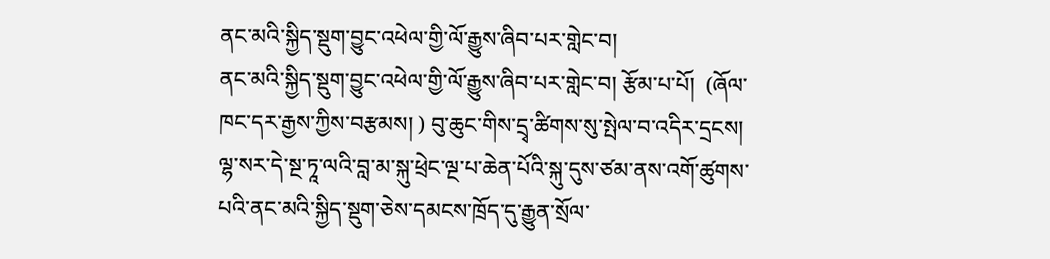ནང་མའི་སྐྱིད་སྡུག་བྱུང་འཕེལ་གྱི་ལོ་རྒྱུས་ཞིབ་པར་གླེང་བ།
ནང་མའི་སྐྱིད་སྡུག་བྱུང་འཕེལ་གྱི་ལོ་རྒྱུས་ཞིབ་པར་གླེང་བ། རྩོམ་པ་པོ།  (ཞོལ་ཁང་དར་རྒྱས་ཀྱིས་བརྩམས། ) བུ་ཆུང་གིས་དྲྭ་ཚིགས་སུ་སྤེལ་བ་འདིར་དྲངས། ལྷ་སར་དེ་སྔ་ཏཱ་ལའི་བླ་མ་སྐུ་ཕྲེང་ལྔ་པ་ཆེན་པོའི་སྐུ་དུས་ཙམ་ནས་འགོ་ཚུགས་པའི་ནང་མའི་སྐྱིད་སྡུག་ཅེས་དམངས་ཁྲོད་དུ་རྒྱུན་སྲོལ་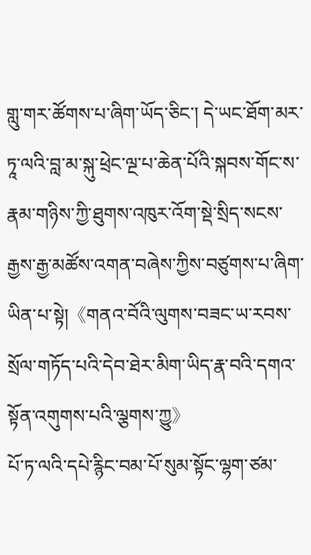གླུ་གར་ཚོགས་པ་ཞིག་ཡོད་ཅིང་། དེ་ཡང་ཐོག་མར་ཏཱ་ལའི་བླ་མ་སྐུ་ཕྲེང་ལྔ་པ་ཆེན་པོའི་སྐབས་གོང་ས་རྣམ་གཉིས་ཀྱི་ཐུགས་འཁུར་འོག་སྡེ་སྲིད་སངས་རྒྱས་རྒྱ་མཚོས་འགན་བཞེས་ཀྱིས་བཙུགས་པ་ཞིག་ཡིན་པ་སྟེ།《གནའ་བོའི་ལུགས་བཟང་ཡ་རབས་སྲོལ་གཏོད་པའི་དེབ་ཐེར་མིག་ཡིད་རྣ་བའི་དགའ་སྟོན་འགུགས་པའི་ལྕགས་ཀྱུ》
པོ་ཏ་ལའི་དཔེ་རྙིང་བམ་པོ་སུམ་སྟོང་ལྷག་ཙམ་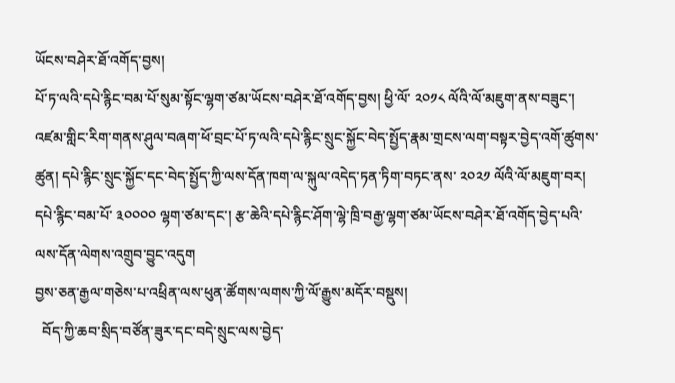ཡོངས་བཤེར་ཐོ་འགོད་བྱས།
པོ་ཏ་ལའི་དཔེ་རྙིང་བམ་པོ་སུམ་སྟོང་ལྷག་ཙམ་ཡོངས་བཤེར་ཐོ་འགོད་བྱས། ཕྱི་ལོ་ ༢༠༡༨ ལོའི་ལོ་མཇུག་ནས་བཟུང་། འཛམ་གླིང་རིག་གནས་ཤུལ་བཞག་ཕོ་བྲང་པོ་ཏ་ལའི་དཔེ་རྙིང་སྲུང་སྐྱོང་བེད་སྤྱོད་རྣམ་གྲངས་ལག་བསྟར་བྱེད་འགོ་ཚུགས་ཚུན། དཔེ་རྙིང་སྲུང་སྐྱོང་དང་བེད་སྤྱོད་ཀྱི་ལས་དོན་ཁག་ལ་སྐུལ་འདེད་ཏན་ཏིག་བཏང་ནས་ ༢༠༢༡ ལོའི་ལོ་མཇུག་བར། དཔེ་རྙིང་བམ་པོ་ ༣༠༠༠༠ ལྷག་ཙམ་དང་། རྩ་ཆེའི་དཔེ་རྙིང་ཤོག་ལྷེ་ཁྲི་བརྒྱ་ལྷག་ཙམ་ཡོངས་བཤེར་ཐོ་འགོད་བྱེད་པའི་ལས་དོན་ལེགས་འགྲུབ་བྱུང་འདུག
བྱས་ཅན་རྒྱལ་གཅེས་པ་འཕྲིན་ལས་ཕུན་ཚོགས་ལགས་ཀྱི་ལོ་རྒྱུས་མདོར་བསྡུས།
  བོད་ཀྱི་ཆབ་སྲིད་བཙོན་ཟུར་དང་བདེ་སྲུང་ལས་བྱེད་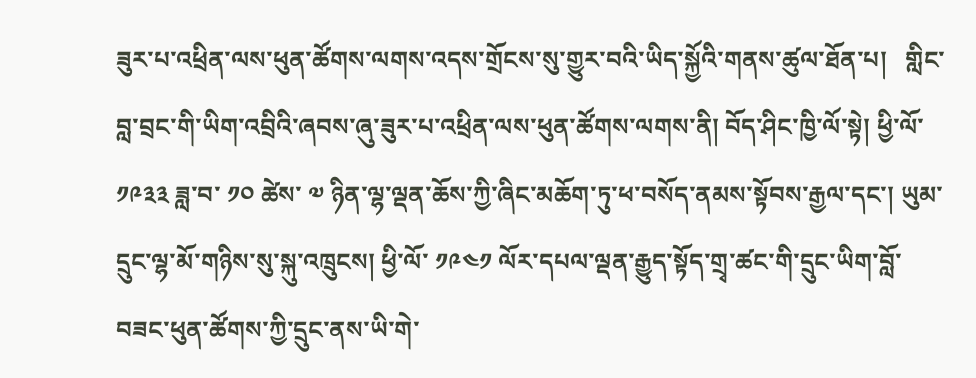ཟུར་པ་འཕྲིན་ལས་ཕུན་ཚོགས་ལགས་འདས་གྲོངས་སུ་གྱུར་བའི་ཡིད་སྐྱོའི་གནས་ཚུལ་ཐོན་པ།   གླིང་བླ་བྲང་གི་ཡིག་འབྲིའི་ཞབས་ཞུ་ཟུར་པ་འཕྲིན་ལས་ཕུན་ཚོགས་ལགས་ནི། བོད་ཤིང་ཁྱི་ལོ་སྟེ། ཕྱི་ལོ་ ༡༩༣༣ ཟླ་བ་ ༡༠ ཚེས་ ༧ ཉིན་ལྷ་ལྡན་ཆོས་ཀྱི་ཞིང་མཆོག་ཏུ་ཕ་བསོད་ནམས་སྟོབས་རྒྱལ་དང་། ཡུམ་དྲུང་ལྷ་མོ་གཉིས་སུ་སྐུ་འཁྲུངས། ཕྱི་ལོ་ ༡༩༤༡ ལོར་དཔལ་ལྡན་རྒྱུད་སྟོད་གྲྭ་ཚང་གི་དྲུང་ཡིག་བློ་བཟང་ཕུན་ཚོགས་ཀྱི་དྲུང་ནས་ཡི་གེ་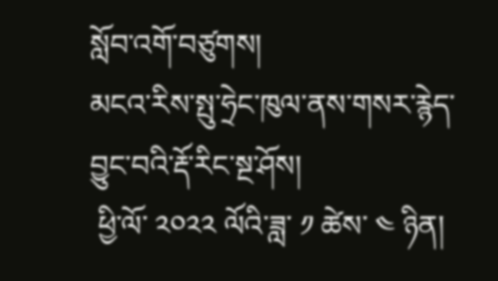སློབ་འགོ་བཙུགས།
མངའ་རིས་སྤུ་ཧྲེང་ཁུལ་ནས་གསར་རྙེད་བྱུང་བའི་རྡོ་རིང་སྔ་ཤོས།
 ཕྱི་ལོ་ ༢༠༢༢ ལོའི་ཟླ་ ༡ ཚེས་ ༤ ཉིན།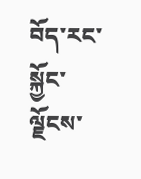བོད་རང་སྐྱོང་ལྗོངས་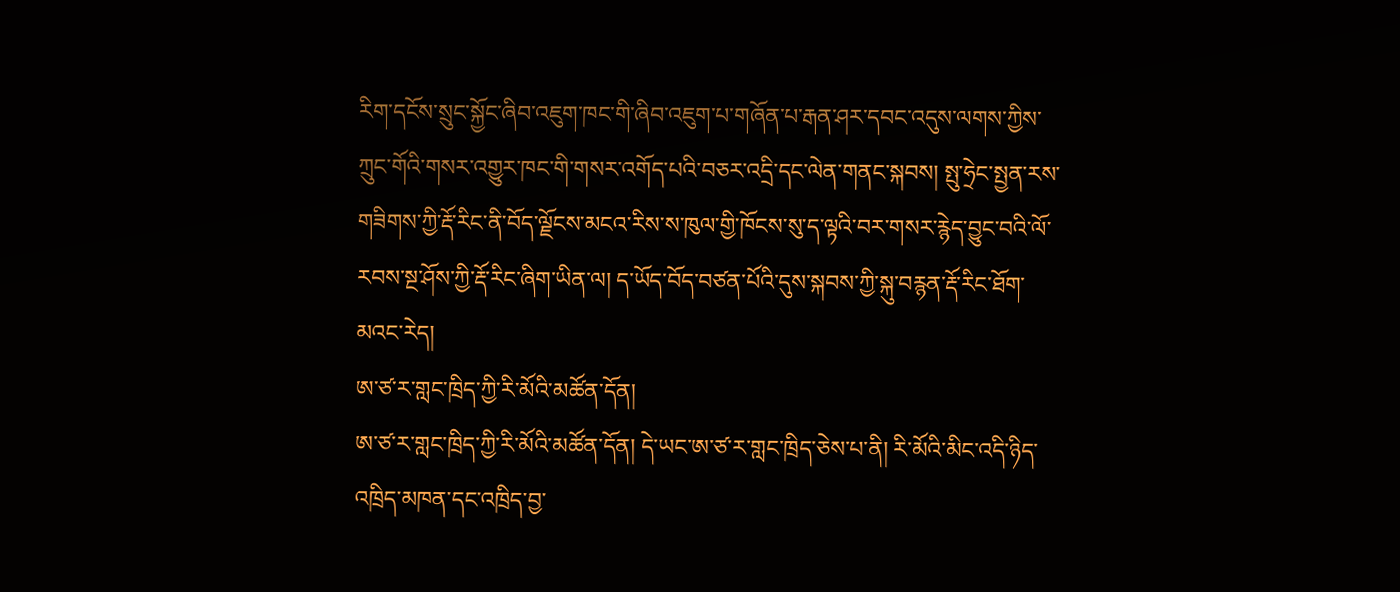རིག་དངོས་སྲུང་སྐྱོང་ཞིབ་འཇུག་ཁང་གི་ཞིབ་འཇུག་པ་གཞོན་པ་རྒན་ཤར་དབང་འདུས་ལགས་ཀྱིས་ཀྲུང་གོའི་གསར་འགྱུར་ཁང་གི་གསར་འགོད་པའི་བཅར་འདྲི་དང་ལེན་གནང་སྐབས། སྤུ་ཧྲེང་སྤྱན་རས་གཟིགས་ཀྱི་རྡོ་རིང་ནི་བོད་ལྗོངས་མངའ་རིས་ས་ཁུལ་གྱི་ཁོངས་སུ་ད་ལྟའི་བར་གསར་རྙེད་བྱུང་བའི་ལོ་རབས་སྔ་ཤོས་ཀྱི་རྡོ་རིང་ཞིག་ཡིན་ལ། ད་ཡོད་བོད་བཙན་པོའི་དུས་སྐབས་ཀྱི་སྐུ་བརྙན་རྡོ་རིང་ཐོག་མའང་རེད།
ཨ་ཙ་ར་གླང་ཁྲིད་ཀྱི་རི་མོའི་མཚོན་དོན།
ཨ་ཙ་ར་གླང་ཁྲིད་ཀྱི་རི་མོའི་མཚོན་དོན། དེ་ཡང་ཨ་ཙ་ར་གླང་ཁྲིད་ཅེས་པ་ནི། རི་མོའི་མིང་འདི་ཉིད་འཁྲིད་མཁན་དང་འཁྲིད་བྱ་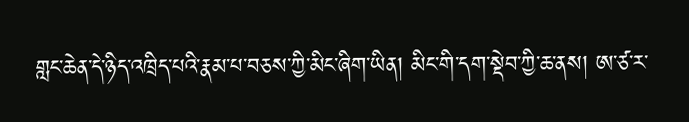གླང་ཆེན་དེ་ཉིད་འཁྲིད་པའི་རྣམ་པ་བཅས་ཀྱི་མིང་ཞིག་ཡིན། མིང་གི་དག་སྡེབ་ཀྱི་ཆ་ནས། ཨ་ཙ་ར་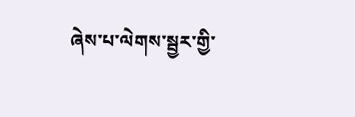ཞེས་པ་ལེགས་སྦྱར་གྱི་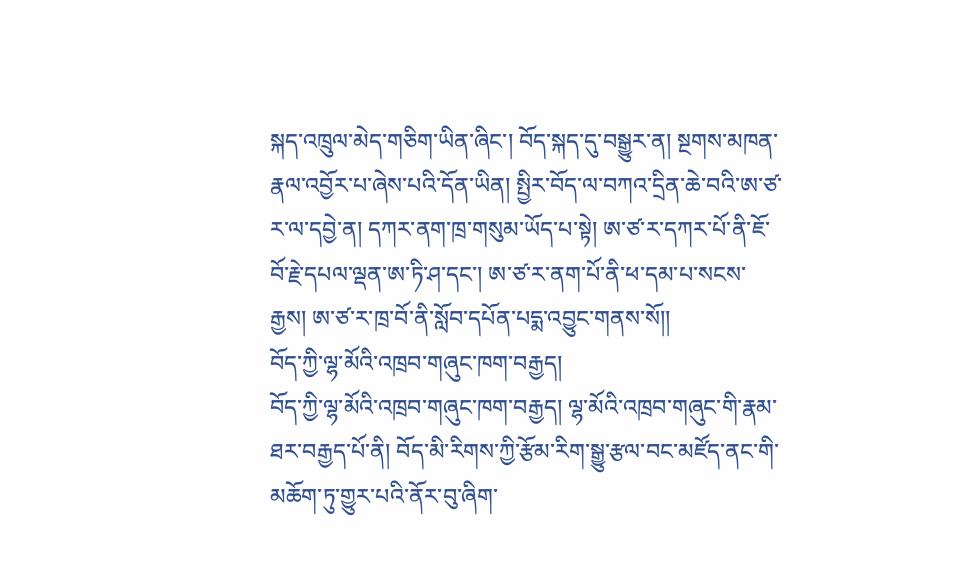སྐད་འཁྲུལ་མེད་གཅིག་ཡིན་ཞིང་། བོད་སྐད་དུ་བསྒྱུར་ན། སྔགས་མཁན་རྣལ་འབྱོར་པ་ཞེས་པའི་དོན་ཡིན། སྤྱིར་བོད་ལ་བཀའ་དྲིན་ཆེ་བའི་ཨ་ཙ་ར་ལ་དབྱེ་ན། དཀར་ནག་ཁྲ་གསུམ་ཡོད་པ་སྟེ། ཨ་ཙ་ར་དཀར་པོ་ནི་ཇོ་བོ་རྗེ་དཔལ་ལྡན་ཨ་ཏི་ཤ་དང་། ཨ་ཙ་ར་ནག་པོ་ནི་ཕ་དམ་པ་སངས་རྒྱས། ཨ་ཙ་ར་ཁྲ་བོ་ནི་སློབ་དཔོན་པདྨ་འབྱུང་གནས་སོ།།
བོད་ཀྱི་ལྷ་མོའི་འཁྲབ་གཞུང་ཁག་བརྒྱད།
བོད་ཀྱི་ལྷ་མོའི་འཁྲབ་གཞུང་ཁག་བརྒྱད། ལྷ་མོའི་འཁྲབ་གཞུང་གི་རྣམ་ཐར་བརྒྱད་པོ་ནི། བོད་མི་རིགས་ཀྱི་རྩོམ་རིག་སྒྱུ་རྩལ་བང་མཛོད་ནང་གི་མཆོག་ཏུ་གྱུར་པའི་ནོར་བུ་ཞིག་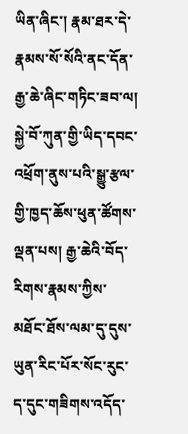ཡིན་ཞིང་། རྣམ་ཐར་དེ་རྣམས་སོ་སོའི་ནང་དོན་རྒྱ་ཆེ་ཞིང་གཏིང་ཟབ་ལ། སྐྱེ་བོ་ཀུན་གྱི་ཡིད་དབང་འཕྲོག་ནུས་པའི་སྒྱུ་རྩལ་གྱི་ཁྱད་ཆོས་ཕུན་ཚོགས་ལྡན་པས། རྒྱ་ཆེའི་བོད་རིགས་རྣམས་ཀྱིས་མཐོང་ཐོས་ལམ་དུ་དུས་ཡུན་རིང་པོར་སོང་རུང་ད་དུང་གཟིགས་འདོད་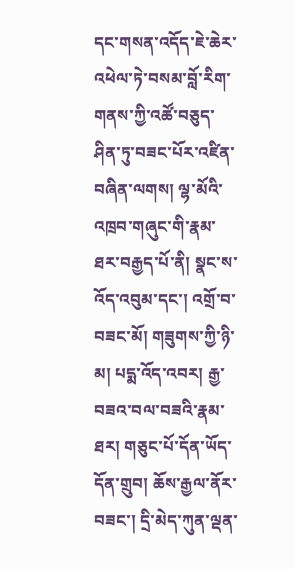དང་གསན་འདོད་ཇེ་ཆེར་འཕེལ་ཏེ་བསམ་བློ་རིག་གནས་ཀྱི་འཚོ་བཅུད་ཤིན་ཏུ་བཟང་པོར་འཛིན་བཞིན་ལགས། ལྷ་མོའི་འཁྲབ་གཞུང་གི་རྣམ་ཐར་བརྒྱད་པོ་ནི། སྣང་ས་འོད་འབུམ་དང་། འགྲོ་བ་བཟང་མོ། གཟུགས་ཀྱི་ཉི་མ། པདྨ་འོད་འབར། རྒྱ་བཟའ་བལ་བཟའི་རྣམ་ཐར། གཅུང་པོ་དོན་ཡོད་དོན་གྲུབ། ཆོས་རྒྱལ་ནོར་བཟང་། དྲི་མེད་ཀུན་ལྡན་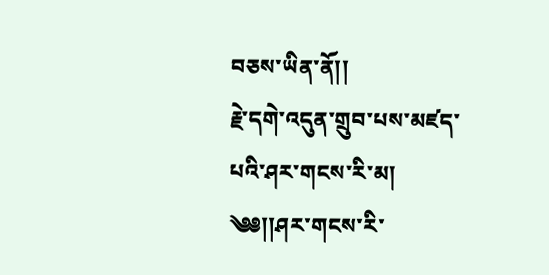བཅས་ཡིན་ནོ།།
རྗེ་དགེ་འདུན་གྲུབ་པས་མཛད་པའི་ཤར་གངས་རི་མ།
༄༅།།ཤར་གངས་རི་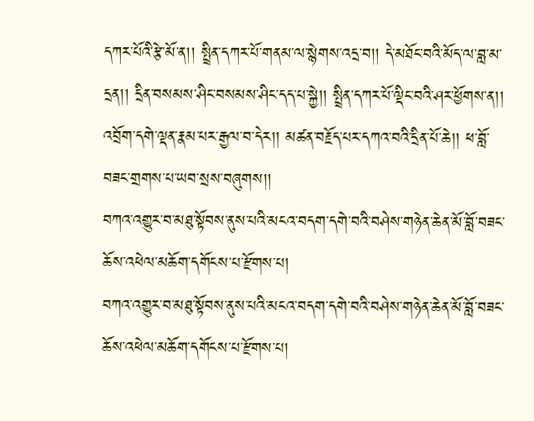དཀར་པོའི་རྩེ་མོ་ན།། སྤྲིན་དཀར་པོ་གནམ་ལ་སྙེགས་འདྲ་བ།། དེ་མཐོང་བའི་མོད་ལ་བླ་མ་དྲན།། དྲིན་བསམས་ཤིང་བསམས་ཤིང་དད་པ་སྐྱེ།། སྤྲིན་དཀར་པོ་ལྡིང་བའི་ཤར་ཕྱོགས་ན།། འབྲོག་དགེ་ལྡན་རྣམ་པར་རྒྱལ་བ་དེར།། མཚན་བརྗོད་པར་དཀའ་བའི་དྲིན་པོ་ཆེ།། ཕ་བློ་བཟང་གྲགས་པ་ཡབ་སྲས་བཞུགས།།
བཀའ་འགྱུར་བ་མཐུ་སྟོབས་ནུས་པའི་མངའ་བདག་དགེ་བའི་བཤེས་གཉེན་ཆེན་མོ་བློ་བཟང་ཆོས་འཕེལ་མཆོག་དགོངས་པ་རྫོགས་པ།
བཀའ་འགྱུར་བ་མཐུ་སྟོབས་ནུས་པའི་མངའ་བདག་དགེ་བའི་བཤེས་གཉེན་ཆེན་མོ་བློ་བཟང་ཆོས་འཕེལ་མཆོག་དགོངས་པ་རྫོགས་པ།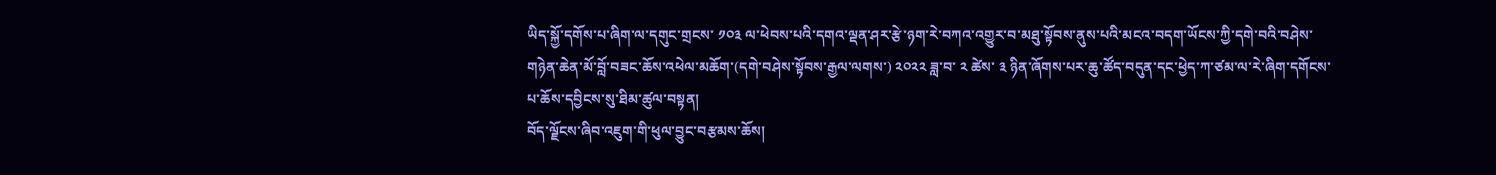ཡིད་སྐྱོ་དགོས་པ་ཞིག་ལ་དགུང་གྲངས་ ༡༠༣ ལ་ཕེབས་པའི་དགའ་ལྡན་ཤར་རྩེ་ཉག་རེ་བཀའ་འགྱུར་བ་མཐུ་སྟོབས་ནུས་པའི་མངའ་བདག་ཡོངས་ཀྱི་དགེ་བའི་བཤེས་གཉེན་ཆེན་མོ་བློ་བཟང་ཆོས་འཕེལ་མཆོག་(དགེ་བཤེས་སྟོབས་རྒྱལ་ལགས་) ༢༠༢༢ ཟླ་བ་ ༢ ཚེས་ ༣ ཉིན་ཞོགས་པར་ཆུ་ཚོད་བདུན་དང་ཕྱེད་ཀ་ཙམ་ལ་རེ་ཞིག་དགོངས་པ་ཆོས་དབྱིངས་སུ་ཐིམ་ཚུལ་བསྟན།
བོད་ལྗོངས་ཞིབ་འཇུག་གི་ཕུལ་བྱུང་བརྩམས་ཆོས།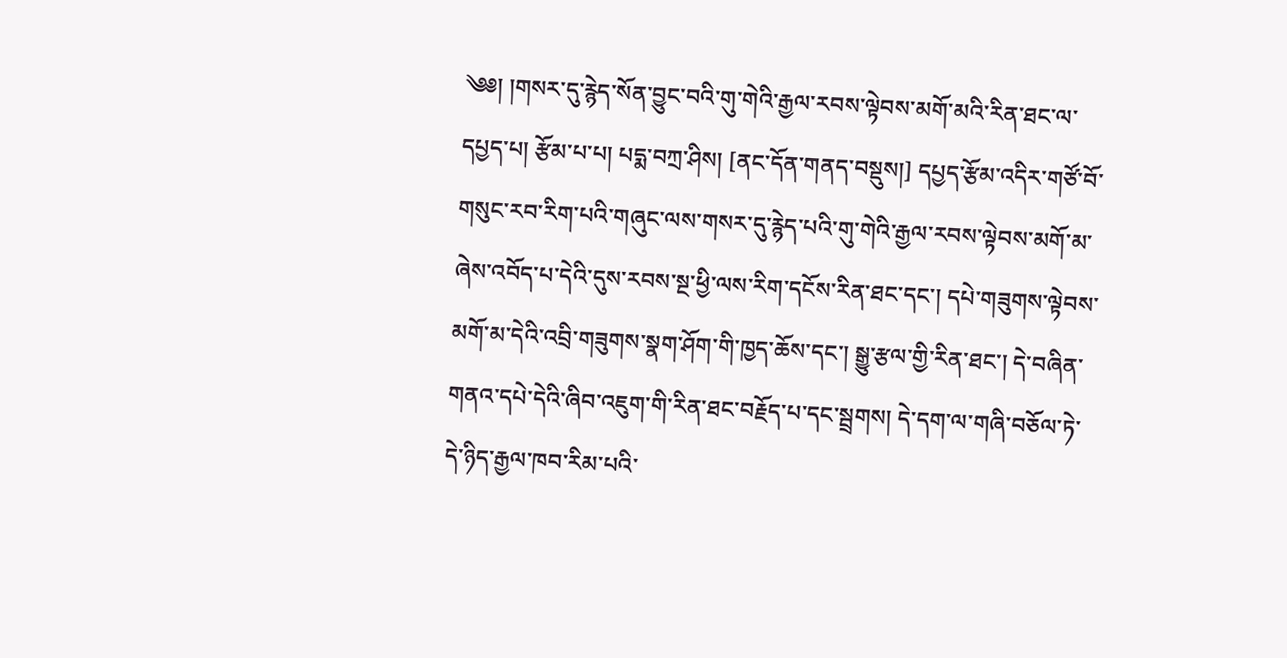༄༅། །གསར་དུ་རྙེད་སོན་བྱུང་བའི་གུ་གེའི་རྒྱལ་རབས་ལྟེབས་མགོ་མའི་རིན་ཐང་ལ་དཔྱད་པ། རྩོམ་པ་པ། པདྨ་བཀྲ་ཤིས། [ནང་དོན་གནད་བསྡུས།] དཔྱད་རྩོམ་འདིར་གཙོ་བོ་གསུང་རབ་རིག་པའི་གཞུང་ལས་གསར་དུ་རྙེད་པའི་གུ་གེའི་རྒྱལ་རབས་ལྟེབས་མགོ་མ་ཞེས་འབོད་པ་དེའི་དུས་རབས་སྔ་ཕྱི་ལས་རིག་དངོས་རིན་ཐང་དང་། དཔེ་གཟུགས་ལྟེབས་མགོ་མ་དེའི་འབྲི་གཟུགས་སྣག་ཤོག་གི་ཁྱད་ཆོས་དང་། སྒྱུ་རྩལ་གྱི་རིན་ཐང་། དེ་བཞིན་གནའ་དཔེ་དེའི་ཞིབ་འཇུག་གི་རིན་ཐང་བརྗོད་པ་དང་སྦྲགས། དེ་དག་ལ་གཞི་བཅོལ་ཏེ་དེ་ཉིད་རྒྱལ་ཁབ་རིམ་པའི་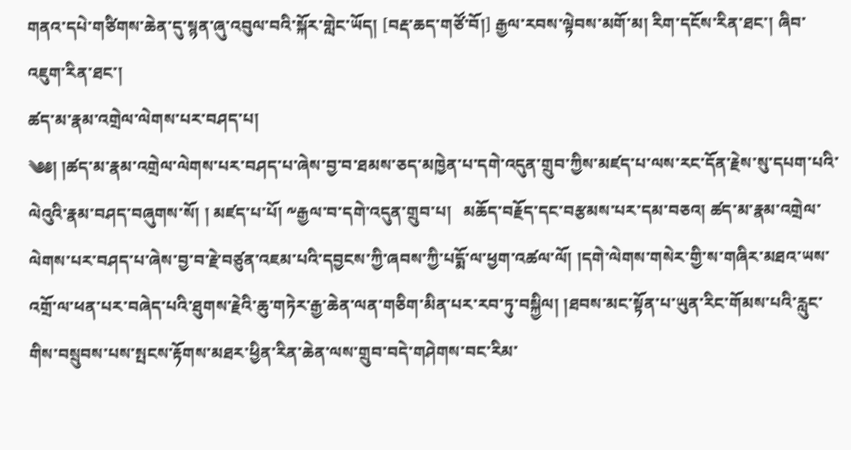གནའ་དཔེ་གཙིགས་ཆེན་དུ་སྙན་ཞུ་འབུལ་བའི་སྐོར་གླེང་ཡོད། [བརྡ་ཆད་གཙོ་བོ།] རྒྱལ་རབས་ལྟེབས་མགོ་མ། རིག་དངོས་རིན་ཐང་། ཞིབ་འཇུག་རིན་ཐང་།
ཚད་མ་རྣམ་འགྲེལ་ལེགས་པར་བཤད་པ།
༄༅། །ཚད་མ་རྣམ་འགྲེལ་ལེགས་པར་བཤད་པ་ཞེས་བྱ་བ་ཐམས་ཅད་མཁྱེན་པ་དགེ་འདུན་གྲུབ་ཀྱིས་མཛད་པ་ལས་རང་དོན་རྗེས་སུ་དཔག་པའི་ལེའུའི་རྣམ་བཤད་བཞུགས་སོ། ། མཛད་པ་པོ། ༸རྒྱལ་བ་དགེ་འདུན་གྲུབ་པ།   མཆོད་བརྗོད་དང་བརྩམས་པར་དམ་བཅའ། ཚད་མ་རྣམ་འགྲེལ་ལེགས་པར་བཤད་པ་ཞེས་བྱ་བ་རྗེ་བཙུན་འཇམ་པའི་དབྱངས་ཀྱི་ཞབས་ཀྱི་པདྨོ་ལ་ཕྱག་འཚལ་ལོ། །དགེ་ལེགས་གསེར་གྱི་ས་གཞིར་མཐའ་ཡས་འགྲོ་ལ་ཕན་པར་བཞེད་པའི་ཐུགས་རྗེའི་ཆུ་གཏེར་རྒྱ་ཆེན་ལན་གཅིག་མིན་པར་རབ་ཏུ་བསྐྱིལ། །ཐབས་མང་སྟོན་པ་ཡུན་རིང་གོམས་པའི་རླུང་གིས་བསྲུབས་པས་སྤངས་རྟོགས་མཐར་ཕྱིན་རིན་ཆེན་ལས་གྲུབ་བདེ་གཤེགས་བང་རིམ་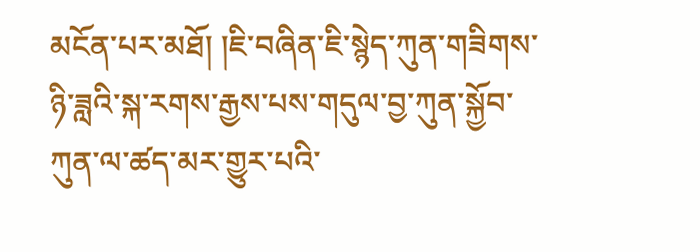མངོན་པར་མཐོ། །ཇི་བཞིན་ཇི་སྙེད་ཀུན་གཟིགས་ཉི་ཟླའི་སྐ་རགས་རྒྱས་པས་གདུལ་བྱ་ཀུན་སྐྱོབ་ཀུན་ལ་ཚད་མར་གྱུར་པའི་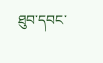ཐུབ་དབང་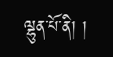ལྷུན་པོ་ནི། །